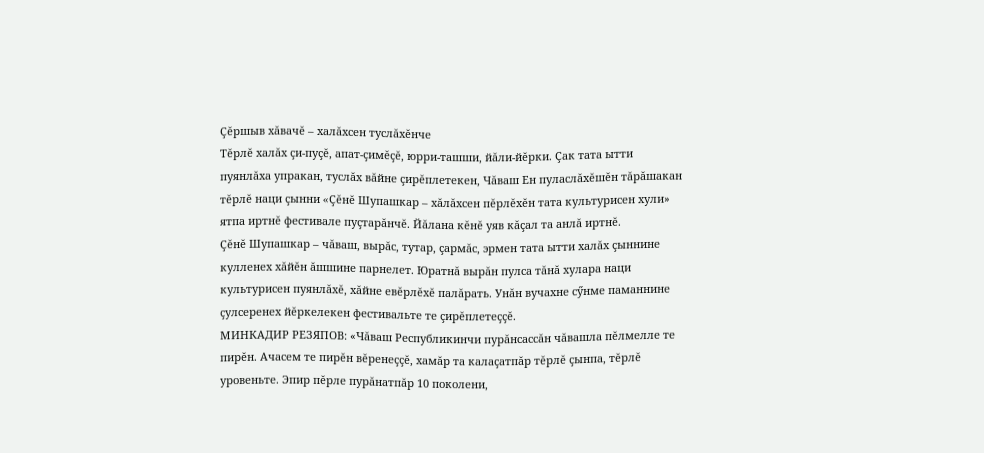Çĕршыв хăвачĕ – халăхсен туслăхĕнче
Тĕрлĕ халăх çи-пуçĕ, апат-çимĕçĕ, юрри-ташши, йăли-йĕрки. Çак тата ытти пуянлăха упракан, туслăх вăйне çирĕплетекен, Чăваш Ен пуласлăхĕшĕн тăрăшакан тĕрлĕ наци çынни «Çĕнĕ Шупашкар – хăлăхсен пĕрлĕхĕн тата культурисен хули» ятпа иртнĕ фестивале пуçтарăнчĕ. Йăлана кĕнĕ уяв кăçал та анлă иртнĕ.
Çĕнĕ Шупашкар – чăваш, вырăс, тутар, çармăс, эрмен тата ытти халăх çыннине кулленех хăйĕн ăшшине парнелет. Юратнă вырăн пулса тăнă хулара наци культурисен пуянлăхĕ, хăйне евĕрлĕхĕ палăрать. Унăн вучахне сӳнме паманнине çулсеренех йĕркелекен фестивальте те çирĕплетеççĕ.
МИНКАДИР РЕЗЯПОВ: «Чăваш Республикинчи пурăнсассăн чăвашла пĕлмелле те пирĕн. Ачасем те пирĕн вĕренеççĕ, хамăр та калаçатпăр тĕрлĕ çынпа, тĕрлĕ уровеньте. Эпир пĕрле пурăнатпăр 10 поколени,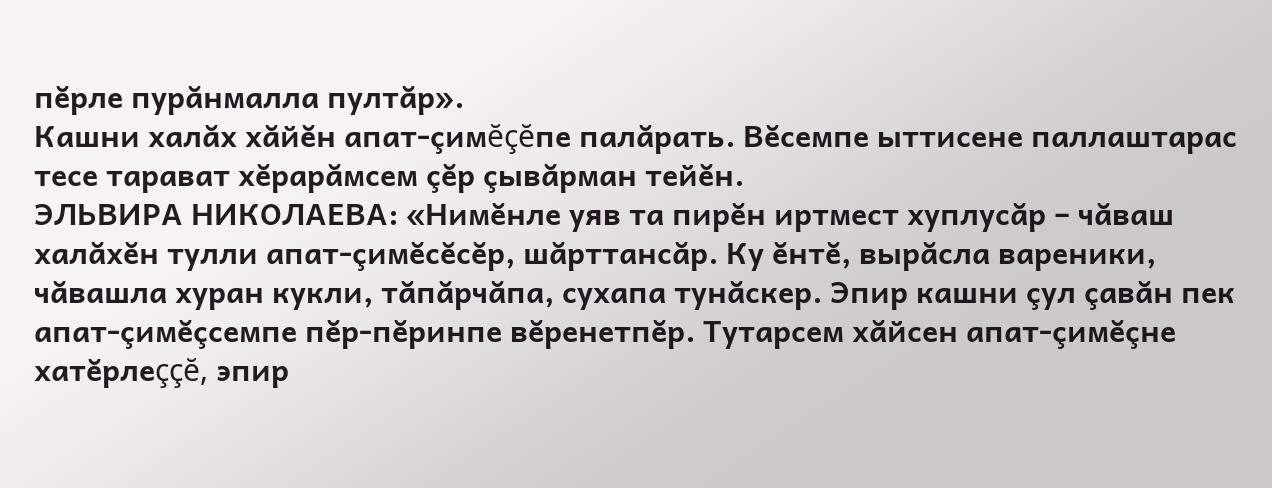пĕрле пурăнмалла пултăр».
Кашни халăх хăйĕн апат-çимĕçĕпе палăрать. Вĕсемпе ыттисене паллаштарас тесе тарават хĕрарăмсем çĕр çывăрман тейĕн.
ЭЛЬВИРА НИКОЛАЕВА: «Нимĕнле уяв та пирĕн иртмест хуплусăр – чăваш халăхĕн тулли апат-çимĕсĕсĕр, шăрттансăр. Ку ĕнтĕ, вырăсла вареники, чăвашла хуран кукли, тăпăрчăпа, сухапа тунăскер. Эпир кашни çул çавăн пек апат-çимĕçсемпе пĕр-пĕринпе вĕренетпĕр. Тутарсем хăйсен апат-çимĕçне хатĕрлеççĕ, эпир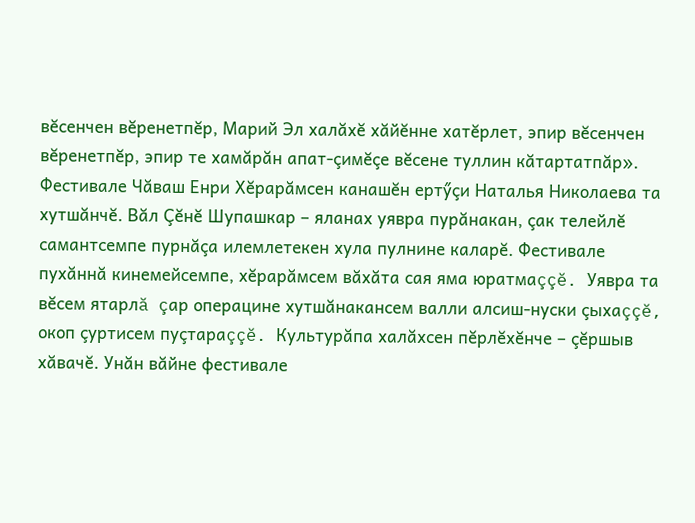вĕсенчен вĕренетпĕр, Марий Эл халăхĕ хăйĕнне хатĕрлет, эпир вĕсенчен вĕренетпĕр, эпир те хамăрăн апат-çимĕçе вĕсене туллин кăтартатпăр».
Фестивале Чăваш Енри Хĕрарăмсен канашĕн ертӳçи Наталья Николаева та хутшăнчĕ. Вăл Çĕнĕ Шупашкар – яланах уявра пурăнакан, çак телейлĕ самантсемпе пурнăçа илемлетекен хула пулнине каларĕ. Фестивале пухăннă кинемейсемпе, хĕрарăмсем вăхăта сая яма юратмаççĕ. Уявра та вĕсем ятарлă çар операцине хутшăнакансем валли алсиш-нуски çыхаççĕ, окоп çуртисем пуçтараççĕ. Культурăпа халăхсен пĕрлĕхĕнче – çĕршыв хăвачĕ. Унăн вăйне фестивале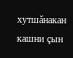хутшăнакан кашни çын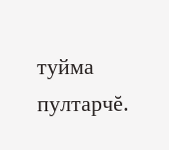туйма пултарчĕ.